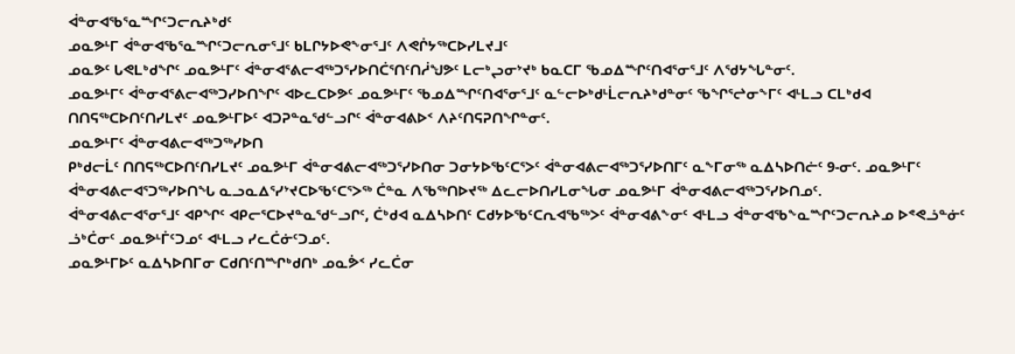ᐋᓐᓂᐊᖃᕐᓇᙱᑦᑐᓕᕆᔨᒃᑯᑦ
ᓄᓇᕗᒻᒥ ᐋᓐᓂᐊᖃᕐᓇᙱᑦᑐᓕᕆᓂᕐᒧᑦ ᑲᒪᒋᔭᐅᕙᖕᓂᕐᒧᑦ ᐱᕙᒌᔭᖅᑕᐅᓯᒪᔪᒧᑦ
ᓄᓇᕗᑦ ᒐᕙᒪᒃᑯᖏᑦ ᓄᓇᕗᒻᒥᑦ ᐋᓐᓂᐊᕐᕕᓕᐊᖅᑐᕐᓯᐅᑎᑖᕐᑎᑦᑎᓲᖑᕗᑦ ᒪᓕᒃᖢᓂᔾᔪᒃ ᑲᓇᑕᒥ ᖃᓄᐃᙱᑦᑎᐊᕐᓂᕐᒧᑦ ᐱᖁᔭᖓᓐᓂᑦ.
ᓄᓇᕗᒻᒥᑦ ᐋᓐᓂᐊᕐᕕᓕᐊᖅᑐᓯᐅᑎᖏᑦ ᐊᐅᓚᑕᐅᕗᑦ ᓄᓇᕗᒻᒥᑦ ᖃᓄᐃᙱᑦᑎᐊᕐᓂᕐᒧᑦ ᓇᓪᓕᐅᒃᑯᒻᒫᓕᕆᔨᒃᑯᓐᓂᑦ ᖃᖏᕐᖠᓂᖕᒥᑦ ᐊᒻᒪᓗ ᑕᒪᒃᑯᐊ ᑎᑎᕋᖅᑕᐅᑎᑦᑎᓯᒪᔪᑦ ᓄᓇᕗᒻᒥᐅᑦ ᐊᑐᕈᓐᓇᖁᓪᓗᒋᑦ ᐋᓐᓂᐊᕕᐅᑉ ᐱᔨᑦᑎᕋᕈᑎᖏᓐᓂᑦ.
ᓄᓇᕗᒻᒥᑦ ᐋᓐᓂᐊᕕᓕᐊᖅᑐᖅᓯᐅᑎ
ᑭᒃᑯᓕᒫᑦ ᑎᑎᕋᖅᑕᐅᑎᑦᑎᓯᒪᔪᑦ ᓄᓇᕗᒻᒥ ᐋᓐᓂᐊᕕᓕᐊᖅᑐᕐᓯᐅᑎᓂ ᑐᓂᔭᐅᖃᑦᑕᕐᐳᑦ ᐋᓐᓂᐊᕕᓕᐊᖅᑐᕐᓯᐅᑎᒥᑦ ᓇᖕᒥᓂᖅ ᓇᐃᓴᐅᑎᓖᑦ 9-ᓂᑦ. ᓄᓇᕗᒻᒥᑦ ᐋᓐᓂᐊᕕᓕᐊᕐᑐᖅᓯᐅᑎᖓ ᓇᓗᓇᐃᕐᓯᔾᔪᑕᐅᖃᑦᑕᕐᐳᖅ ᑖᓐᓇ ᐱᖃᖅᑎᐅᔪᖅ ᐃᓚᓕᐅᑎᓯᒪᓂᖓᓂ ᓄᓇᕗᒻᒥ ᐋᓐᓂᐊᕕᓕᐊᖅᑐᕐᓯᐅᑎᓄᑦ.
ᐋᓐᓂᐊᕕᓕᐊᕐᓂᕐᒧᑦ ᐊᑭᖏᑦ ᐊᑭᓕᕐᑕᐅᔪᓐᓇᖁᓪᓗᒋᑦ, ᑖᒃᑯᐊ ᓇᐃᓴᐅᑎᑦ ᑕᑯᔭᐅᖃᑦᑕᕆᐊᖃᖅᐳᑦ ᐋᓐᓂᐊᕕᖕᓂᑦ ᐊᒻᒪᓗ ᐋᓐᓂᐊᖃᖕᓇᙱᑦᑐᓕᕆᔨᓄ ᐅᕝᕙᓘᓐᓃᑦ ᓘᒃᑖᓂᑦ ᓄᓇᕗᒻᒦᑦᑐᓄᑦ ᐊᒻᒪᓗ ᓯᓚᑖᓃᑦᑐᓄᑦ.
ᓄᓇᕗᒻᒥᐅᑦ ᓇᐃᓴᐅᑎᒥᓂ ᑕᑯᑎᑦᑎᙱᒃᑯᑎᒃ ᓄᓇᕘᑉ ᓯᓚᑖᓂ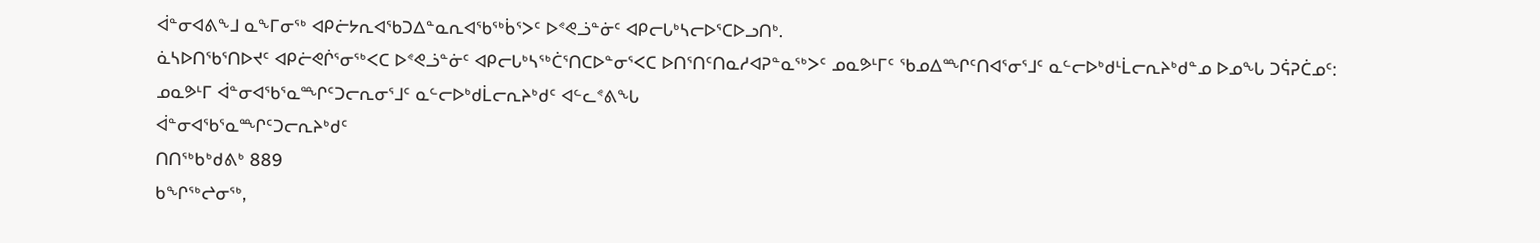ᐋᓐᓂᐊᕕᖕᒧ ᓇᖕᒥᓂᖅ ᐊᑭᓖᔭᕆᐊᖃᑐᐃᓐᓇᕆᐊᖃᖅᑳᕐᐳᑦ ᐅᕝᕙᓘᓐᓃᑦ ᐊᑭᓕᒐᒃᓴᓕᐅᕐᑕᐅᓗᑎᒃ.
ᓈᓴᐅᑎᖃᕐᑎᐅᔪᑦ ᐊᑭᓖᕙᒌᕐᓂᖅᐸᑕ ᐅᕝᕙᓘᓐᓃᑦ ᐊᑭᓕᒐᒃᓴᖅᑖᕐᑎᑕᐅᓐᓂᕐᐸᑕ ᐅᑎᕐᑎᑦᑎᓇᓱᐊᕈᓐᓇᖅᐳᑦ ᓄᓇᕗᒻᒥᑦ ᖃᓄᐃᙱᑦᑎᐊᕐᓂᕐᒧᑦ ᓇᓪᓕᐅᒃᑯᒻᒫᓕᕆᔨᒃᑯᓐᓄ ᐅᓄᖓ ᑐᕌᕈᑖᓄᑦ:
ᓄᓇᕗᒻᒥ ᐋᓐᓂᐊᖃᕐᓇᙱᑦᑐᓕᕆᓂᕐᒧᑦ ᓇᓪᓕᐅᒃᑯᒫᓕᕆᔨᒃᑯᑦ ᐊᓪᓚᕝᕕᖓ
ᐋᓐᓂᐊᖃᕐᓇᙱᑦᑐᓕᕆᔨᒃᑯᑦ
ᑎᑎᖅᑲᒃᑯᕕᒃ 889
ᑲᖏᖅᖠᓂᖅ,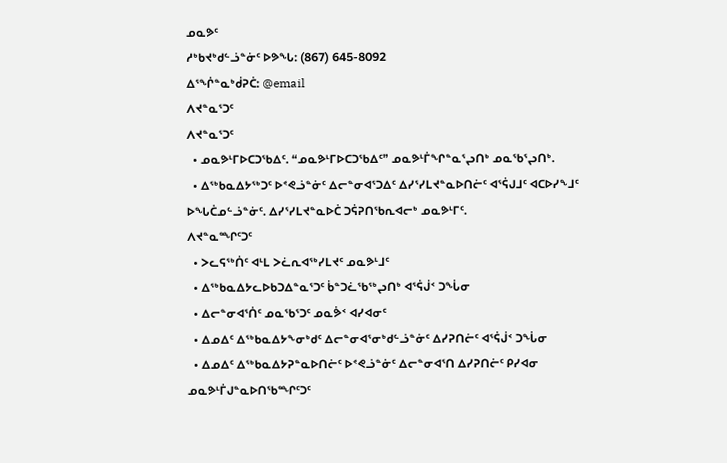ᓄᓇᕗᑦ
ᓱᒃᑲᔪᒃᑯᓪᓘᓐᓃᑦ ᐅᕗᖓ: (867) 645-8092
ᐃᕐᖐᓐᓇᒃᑰᕈᑖ: @email
ᐱᔪᓐᓇᕐᑐᑦ
ᐱᔪᓐᓇᕐᑐᑦ
  • ᓄᓇᕗᒻᒥᐅᑕᑐᖃᐃᑦ. “ᓄᓇᕗᒻᒥᐅᑕᑐᖃᐃᑦ” ᓄᓇᕗᒻᒦᖏᓐᓇᕐᖢᑎᒃ ᓄᓇᖃᕐᖢᑎᒃ.
  • ᐃᖅᑲᓇᐃᔭᖅᑐᑦ ᐅᕝᕙᓘᓐᓃᑦ ᐃᓕᓐᓂᐊᕐᑐᐃᑦ ᐃᓯᕐᓯᒪᔪᓐᓇᐅᑎᓖᑦ ᐊᕐᕌᒍᒧᑦ ᐊᑕᐅᓯᖕᒧᑦ ᐅᖓᑖᓄᓪᓘᓐᓃᑦ. ᐃᓯᕐᓯᒪᔪᓐᓇᐅᑖ ᑐᕌᕈᑎᖃᕆᐊᓕᒃ ᓄᓇᕗᒻᒥᑦ.
ᐱᔪᓐᓇᙱᑦᑐᑦ
  • ᐳᓚᕋᖅᑏᑦ ᐊᒻᒪ ᐳᓛᕆᐊᖅᓯᒪᔪᑦ ᓄᓇᕗᒻᒧᑦ
  • ᐃᖅᑲᓇᐃᔭᓚᐅᑲᑐᐃᓐᓇᕐᑐᑦ ᑳᓐᑐᓛᖃᖅᖢᑎᒃ ᐊᕐᕌᒎᑉ ᑐᖔᓂ
  • ᐃᓕᓐᓂᐊᕐᑏᑦ ᓄᓇᖃᕐᑐᑦ ᓄᓇᕘᑉ ᐊᓯᐊᓂᑦ
  • ᐃᓄᐃᑦ ᐃᖅᑲᓇᐃᔭᖕᓂᒃᑯᑦ ᐃᓕᓐᓂᐊᕐᓂᒃᑯᓪᓘᓐᓃᑦ ᐃᓯᕈᑎᓖᑦ ᐊᕐᕌᒎᑉ ᑐᖔᓂ
  • ᐃᓄᐃᑦ ᐃᖅᑲᓇᐃᔭᕈᓐᓇᐅᑎᓖᑦ ᐅᕝᕙᓘᓐᓃᑦ ᐃᓕᓐᓂᐊᕐᑎ ᐃᓯᕈᑎᓖᑦ ᑭᓯᐊᓂ ᓄᓇᕗᒻᒦᒍᓐᓇᐅᑎᖃᙱᑦᑐᑦ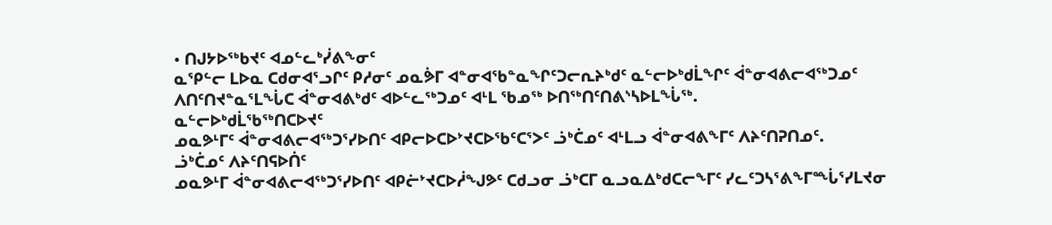• ᑎᒍᔭᐅᖅᑲᔪᑦ ᐊᓄᓪᓚᒃᓰᕕᖕᓂᑦ
ᓇᕿᓪᓕ ᒪᐅᓇ ᑕᑯᓂᐊᕐᓗᒋᑦ ᑭᓱᓂᑦ ᓄᓇᕘᒥ ᐊᓐᓂᐊᖃᓐᓇᖏᑦᑐᓕᕆᔨᒃᑯᑦ ᓇᓪᓕᐅᒃᑯᒫᖏᑦ ᐋᓐᓂᐊᕕᓕᐊᖅᑐᓄᑦ ᐱᑎᑦᑎᔪᓐᓇᕐᒪᖔᑕ ᐋᓐᓂᐊᕕᒃᑯᑦ ᐊᐅᓪᓚᖅᑐᓄᑦ ᐊᒻᒪ ᖃᓄᖅ ᐅᑎᖅᑎᑦᑎᕕᔅᓴᐅᒪᖔᖅ.
ᓇᓪᓕᐅᒃᑯᒫᖃᖅᑎᑕᐅᔪᑦ
ᓄᓇᕗᒻᒥᑦ ᐋᓐᓂᐊᕕᓕᐊᖅᑐᕐᓯᐅᑎᑦ ᐊᑭᓕᐅᑕᐅᔾᔪᑕᐅᖃᑦᑕᕐᐳᑦ ᓘᒃᑖᓄᑦ ᐊᒻᒪᓗ ᐋᓐᓂᐊᕕᖕᒥᑦ ᐱᔨᑦᑎᕈᑎᓄᑦ.
ᓘᒃᑖᓄᑦ ᐱᔨᑦᑎᕋᐅᑏᑦ
ᓄᓇᕗᒻᒥ ᐋᓐᓂᐊᕕᓕᐊᖅᑐᕐᓯᐅᑎᑦ ᐊᑭᓖᔾᔪᑕᐅᓲᖑᕗᑦ ᑕᑯᓗᓂ ᓘᒃᑕᒥ ᓇᓗᓇᐃᒃᑯᑕᓕᖕᒥᑦ ᓯᓚᑦᑐᓴᕐᕕᖕᒥᙶᕐᓯᒪᔪᓂ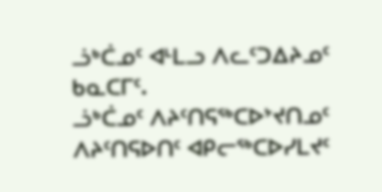ᓘᒃᑖᓄᑦ ᐊᒻᒪᓗ ᐱᓚᑦᑐᐃᔨᓄᑦ ᑲᓇᑕᒥᑦ.
ᓘᒃᑖᓄᑦ ᐱᔨᑦᑎᕋᖅᑕᐅᔾᔪᑎᓄᑦ
ᐱᔨᑦᑎᕋᐅᑎᑦ ᐊᑭᓕᖅᑕᐅᓯᒪᔪᑦ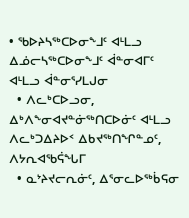• ᖃᐅᔨᓴᖅᑕᐅᓂᖕᒧᑦ ᐊᒻᒪᓗ ᐃᓅᓕᓴᖅᑕᐅᓂᖕᒧᑦ ᐋᓐᓂᐊᒥᑦ ᐊᒻᒪᓗ ᐋᓐᓂᕐᓯᒪᒍᓂ
  • ᐱᓚᒃᑕᐅᓗᓂ, ᐃᒃᐱᖕᓂᐊᔪᓐᓃᖅᑎᑕᐅᓃᑦ ᐊᒻᒪᓗ ᐱᓚᒃᑐᐃᔨᐅᑉ ᐃᑲᔪᖅᑎᖏᓐᓄᑦ, ᐱᔭᕆᐊᖃᕌᖓᒥ
  • ᓇᔾᔨᔪᓕᕆᓃᑦ, ᐃᕐᓂᓚᐅᖅᑳᕋᓂ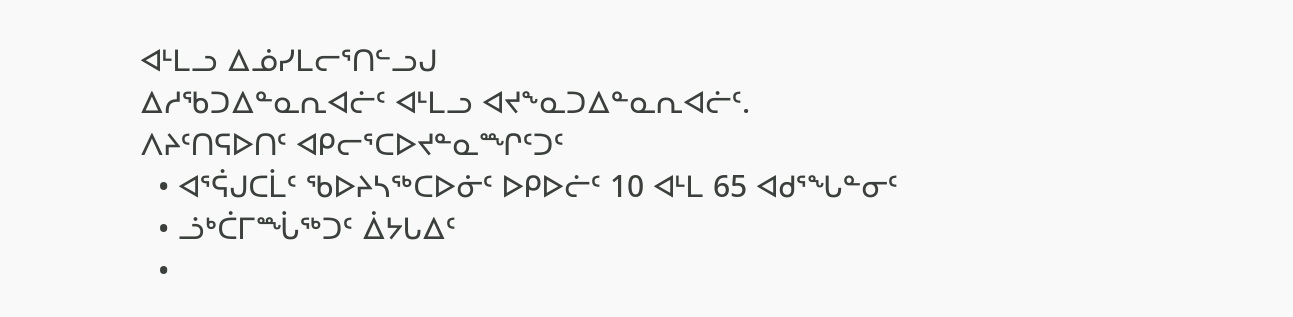ᐊᒻᒪᓗ ᐃᓅᓯᒪᓕᕐᑎᓪᓗᒍ
ᐃᓱᖃᑐᐃᓐᓇᕆᐊᓖᑦ ᐊᒻᒪᓗ ᐊᔪᖕᓇᑐᐃᓐᓇᕆᐊᓖᑦ.
ᐱᔨᑦᑎᕋᐅᑎᑦ ᐊᑭᓕᕐᑕᐅᔪᓐᓇᙱᑦᑐᑦ
  • ᐊᕐᕌᒍᑕᒫᑦ ᖃᐅᔨᓴᖅᑕᐅᓃᑦ ᐅᑭᐅᓖᑦ 10 ᐊᒻᒪ 65 ᐊᑯᕐᖓᓐᓂᑦ
  • ᓘᒃᑖᒥᙶᖅᑐᑦ ᐄᔭᒐᐃᑦ
  •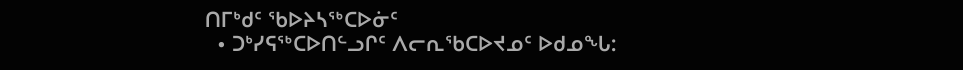ᑎᒥᒃᑯᑦ ᖃᐅᔨᓴᖅᑕᐅᓃᑦ
  • ᑐᒃᓯᕋᖅᑕᐅᑎᓪᓗᒋᑦ ᐱᓕᕆᖃᑕᐅᔪᓄᑦ ᐅᑯᓄᖓ: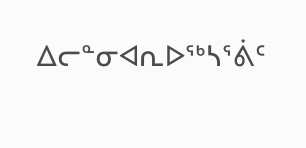ᐃᓕᓐᓂᐊᕆᐅᖅᓴᕐᕖᑦ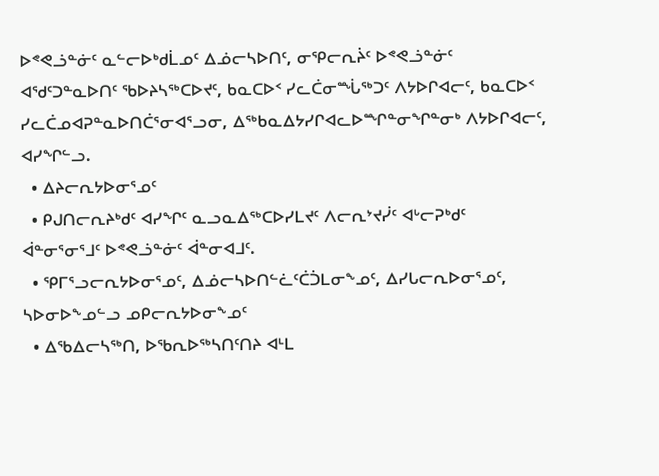ᐅᕝᕙᓘᓐᓃᑦ ᓇᓪᓕᐅᒃᑯᒫᓄᑦ ᐃᓅᓕᓴᐅᑎᑦ, ᓂᕿᓕᕆᔩᑦ ᐅᕝᕙᓘᓐᓃᑦ ᐊᖁᑦᑐᓐᓇᐅᑎᑦ ᖃᐅᔨᓴᖅᑕᐅᔪᑦ, ᑲᓇᑕᐅᑉ ᓯᓚᑖᓂᙶᖅᑐᑦ ᐱᔭᐅᒋᐊᓕᑦ, ᑲᓇᑕᐅᑉ ᓯᓚᑖᓄᐊᕈᓐᓇᐅᑎᑖᕐᓂᐊᕐᓗᓂ, ᐃᖅᑲᓇᐃᔭᓯᒋᐊᓚᐅᙱᓐᓂᖏᓐᓂᒃ ᐱᔭᐅᒋᐊᓕᑦ, ᐊᓯᖏᓪᓗ.
  • ᐃᔨᓕᕆᔭᐅᓂᕐᓄᑦ
  • ᑭᒍᑎᓕᕆᔨᒃᑯᑦ ᐊᓯᖏᑦ ᓇᓗᓇᐃᖅᑕᐅᓯᒪᔪᑦ ᐱᓕᕆᔾᔪᓰᑦ ᐊᒡᓕᕈᒃᑯᑦ ᐋᓐᓂᕐᓂᕐᒧᑦ ᐅᕝᕙᓘᓐᓃᑦ ᐋᓐᓂᐊᒧᑦ.
  • ᕿᒥᕐᓗᓕᕆᔭᐅᓂᕐᓄᑦ, ᐃᓅᓕᓴᐅᑎᓪᓛᑦᑖᑑᒪᓂᖕᓄᑦ, ᐃᓯᒐᓕᕆᐅᓂᕐᓄᑦ, ᓴᐅᓂᐅᖕᓄᓪᓗ ᓄᑭᓕᕆᔭᐅᓂᖕᓄᑦ
  • ᐃᖃᐃᓕᓴᖅᑎ, ᐅᖃᕆᐅᖅᓴᑎᑦᑎᔨ ᐊᒻᒪ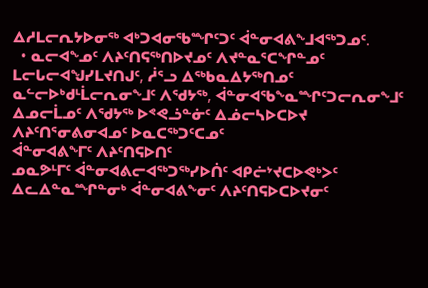ᐃᓱᒪᓕᕆᔭᐅᓂᖅ ᐊᒃᑐᐊᓂᖃᙱᑦᑐᑦ ᐋᓐᓂᐊᕕᖕᒧᐊᖅᑐᓄᑦ.
  • ᓇᓕᐊᖕᓄᑦ ᐱᔨᑦᑎᕋᖅᑎᐅᔪᓄᑦ ᐱᔪᓐᓇᕐᑕᖏᓐᓄᑦ ᒪᓕᒐᓕᐊᖑᓯᒪᔪᑎᒍᑦ, ᓲᕐᓗ ᐃᖅᑲᓇᐃᔭᖅᑎᓄᑦ ᓇᓪᓕᐅᒃᑯᒻᒫᓕᕆᓂᖕᒧᑦ ᐱᖁᔭᖅ, ᐋᓐᓂᐊᖃᖕᓇᙱᑦᑐᓕᕆᓂᖕᒧᑦ ᐃᓄᓕᒫᓄᑦ ᐱᖁᔭᖅ ᐅᕝᕙᓘᓐᓃᑦ ᐃᓅᓕᓴᐅᑕᐅᔪ ᐱᔨᑦᑎᕐᓂᕕᓂᐊᓄᑦ ᐅᓇᑕᖅᑐᑦᑕᓄᑦ
ᐋᓐᓂᐊᕕᖕᒥᑦ ᐱᔨᑦᑎᕋᐅᑎᑦ
ᓄᓇᕗᒻᒥᑦ ᐋᓐᓂᐊᕕᓕᐊᖅᑐᖅᓯᐅᑏᑦ ᐊᑭᓖᔾᔪᑕᐅᕙᒃᐳᑦ ᐃᓚᐃᓐᓇᙱᓐᓂᒃ ᐋᓐᓂᐊᕕᖕᓂᑦ ᐱᔨᑦᑎᕋᐅᑕᐅᔪᓂᑦ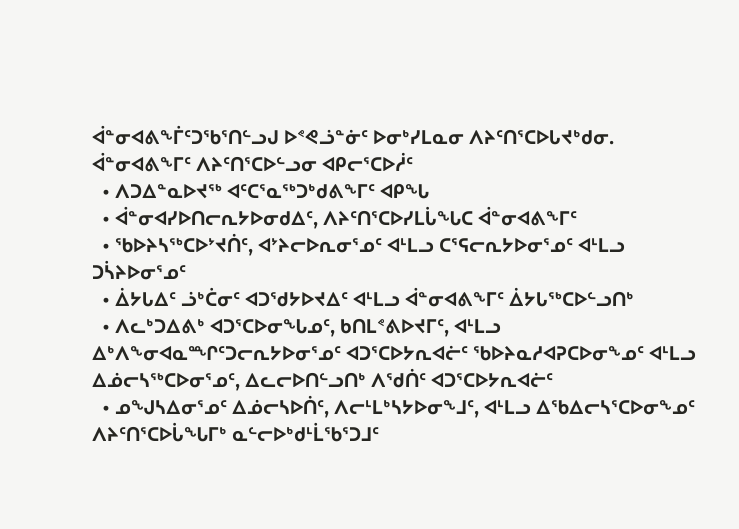ᐋᓐᓂᐊᕕᖕᒦᑦᑐᖃᕐᑎᓪᓗᒍ ᐅᕝᕙᓘᓐᓃᑦ ᐅᓂᒃᓯᒪᓇᓂ ᐱᔨᑦᑎᕐᑕᐅᒐᔪᒃᑯᓂ.
ᐋᓐᓂᐊᕕᖕᒥᑦ ᐱᔨᑦᑎᕐᑕᐅᓪᓗᓂ ᐊᑭᓕᕐᑕᐅᓲᑦ
  • ᐱᑐᐃᓐᓇᐅᔪᖅ ᐊᑦᑕᕐᓇᖅᑐᒃᑯᕕᖕᒥᑦ ᐊᑭᖓ
  • ᐋᓐᓂᐊᓯᐅᑎᓕᕆᔭᐅᓂᑯᐃᑦ, ᐱᔨᑦᑎᕐᑕᐅᓯᒪᒑᖓᑕ ᐋᓐᓂᐊᕕᖕᒥᑦ
  • ᖃᐅᔨᓴᖅᑕᐅᔾᔪᑏᑦ, ᐊᔾᔨᓕᐅᕆᓂᕐᓄᑦ ᐊᒻᒪᓗ ᑕᕐᕋᓕᕆᔭᐅᓂᕐᓄᑦ ᐊᒻᒪᓗ ᑐᓵᔨᐅᓂᕐᓄᑦ
  • ᐄᔭᒐᐃᑦ ᓘᒃᑖᓂᑦ ᐊᑐᖁᔭᐅᔪᐃᑦ ᐊᒻᒪᓗ ᐋᓐᓂᐊᕕᖕᒥᑦ ᐄᔭᒐᖅᑕᐅᓪᓗᑎᒃ
  • ᐱᓚᒃᑐᐃᕕᒃ ᐊᑐᕐᑕᐅᓂᖓᓄᑦ, ᑲᑎᒪᕝᕕᐅᔪᒥᑦ, ᐊᒻᒪᓗ ᐃᒃᐱᖕᓂᐊᓇᙱᑦᑐᓕᕆᔭᐅᓂᕐᓄᑦ ᐊᑐᕐᑕᐅᔭᕆᐊᓖᑦ ᖃᐅᔨᓇᓱᐊᕈᑕᐅᓂᖕᓄᑦ ᐊᒻᒪᓗ ᐃᓅᓕᓴᖅᑕᐅᓂᕐᓄᑦ, ᐃᓚᓕᐅᑎᓪᓗᑎᒃ ᐱᖁᑏᑦ ᐊᑐᕐᑕᐅᔭᕆᐊᓖᑦ
  • ᓄᖑᓴᐃᓂᕐᓄᑦ ᐃᓅᓕᓴᐅᑏᑦ, ᐱᓕᒻᒪᒃᓴᔭᐅᓂᖕᒧᑦ, ᐊᒻᒪᓗ ᐃᖃᐃᓕᓴᕐᑕᐅᓂᖕᓄᑦ ᐱᔨᑦᑎᕐᑕᐅᒑᖓᒥᒃ ᓇᓪᓕᐅᒃᑯᒻᒫᖃᕐᑐᒧᑦ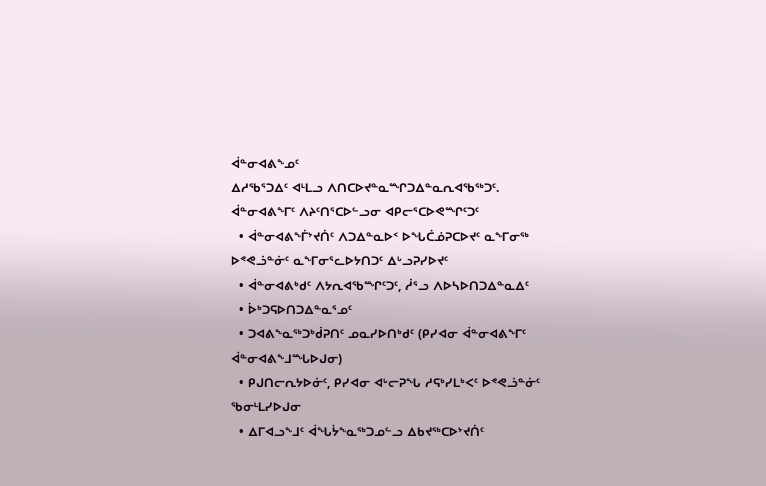ᐋᓐᓂᐊᕕᖕᓄᑦ
ᐃᓱᖃᕐᑐᐃᑦ ᐊᒻᒪᓗ ᐱᑎᑕᐅᔪᓐᓇᙱᑐᐃᓐᓇᕆᐊᖃᖅᑐᑦ.
ᐋᓐᓂᐊᕕᖕᒥᑦ ᐱᔨᑦᑎᕐᑕᐅᓪᓗᓂ ᐊᑭᓕᕐᑕᐅᕙᙱᑦᑐᑦ
  • ᐋᓐᓂᐊᕕᖕᒦᔾᔪᑏᑦ ᐱᑐᐃᓐᓇᐅᑉ ᐅᖓᑖᓅᕈᑕᐅᔪᑦ ᓇᖕᒥᓂᖅ ᐅᕝᕙᓘᓐᓃᑦ ᓇᖕᒥᓂᕐᓚᐅᔭᑎᑐᑦ ᐃᒡᓗᕈᓯᐅᔪᑦ
  • ᐋᓐᓂᐊᕕᒃᑯᑦ ᐱᔭᕆᐊᖃᙱᑦᑐᑦ, ᓲᕐᓗ ᐱᐅᓴᐅᑎᑐᐃᓐᓇᐃᑦ
  • ᐆᒃᑐᕋᐅᑎᑐᐃᓐᓇᕐᓄᑦ
  • ᑐᐊᕕᖕᓇᖅᑐᒃᑰᕈᑎᑦ ᓄᓇᓯᐅᑎᒃᑯᑦ (ᑭᓯᐊᓂ ᐋᓐᓂᐊᕕᖕᒥᑦ ᐋᓐᓂᐊᕕᖕᒧᙵᐅᒍᓂ)
  • ᑭᒍᑎᓕᕆᔭᐅᓃᑦ, ᑭᓯᐊᓂ ᐊᒡᓕᕈᖓ ᓱᕋᒃᓯᒪᒃᐸᑦ ᐅᕝᕙᓘᓐᓃᑦ ᖃᓂᒻᒪᓯᐅᒍᓂ
  • ᐃᒥᐊᓗᖕᒧᑦ ᐋᖓᔮᖕᓇᖅᑐᓄᓪᓗ ᐃᑲᔪᖅᑕᐅᔾᔪᑏᑦ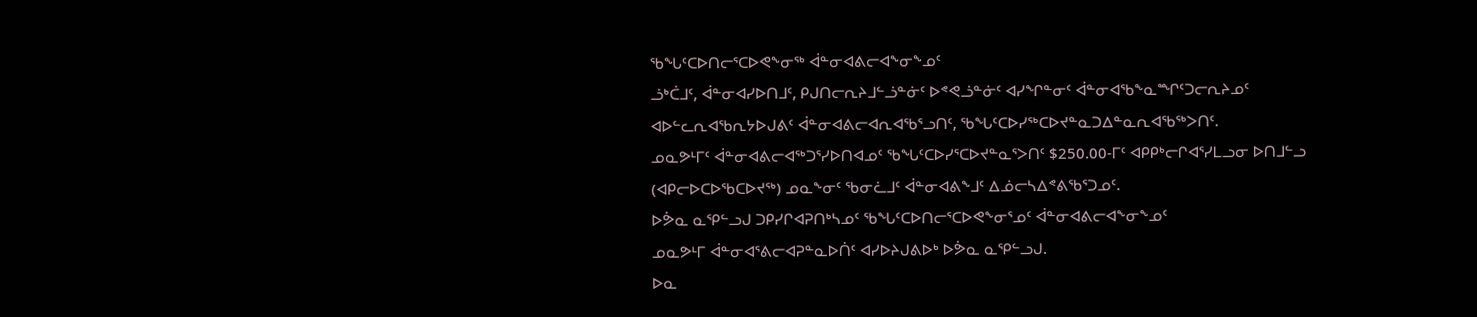ᖃᖓᑦᑕᐅᑎᓕᕐᑕᐅᕙᖕᓂᖅ ᐋᓐᓂᐊᕕᓕᐊᖕᓂᖕᓄᑦ
ᓘᒃᑖᒧᑦ, ᐋᓐᓂᐊᓯᐅᑎᒧᑦ, ᑭᒍᑎᓕᕆᔨᒧᓪᓘᓐᓃᑦ ᐅᕝᕙᓘᓐᓃᑦ ᐊᓯᖏᓐᓂᑦ ᐋᓐᓂᐊᖃᖕᓇᙱᑦᑐᓕᕆᔨᓄᑦ ᐊᐅᓪᓚᕆᐊᖃᕆᔭᐅᒍᕕᑦ ᐋᓐᓂᐊᕕᓕᐊᕆᐊᖃᕐᓗᑎᑦ, ᖃᖓᑦᑕᐅᓯᖅᑕᐅᔪᓐᓇᑐᐃᓐᓇᕆᐊᖃᖅᐳᑎᑦ.
ᓄᓇᕗᒻᒥᑦ ᐋᓐᓂᐊᕕᓕᐊᖅᑐᕐᓯᐅᑎᐊᓄᑦ ᖃᖓᑦᑕᐅᓯᕐᑕᐅᔪᓐᓇᕐᐳᑎᑦ $250.00-ᒥᑦ ᐊᑭᑭᒃᓕᒋᐊᕐᓯᒪᓗᓂ ᐅᑎᒧᓪᓗ (ᐊᑭᓕᐅᑕᐅᖃᑕᐅᔪᖅ) ᓄᓇᖕᓂᑦ ᖃᓂᓛᒧᑦ ᐋᓐᓂᐊᕕᖕᒧᑦ ᐃᓅᓕᓴᐃᕝᕕᖃᕐᑐᓄᑦ.
ᐅᕘᓇ ᓇᕿᓪᓗᒍ ᑐᑭᓯᒋᐊᕈᑎᒃᓴᓄᑦ ᖃᖓᑦᑕᐅᑎᓕᕐᑕᐅᕙᖕᓂᕐᓄᑦ ᐋᓐᓂᐊᕕᓕᐊᖕᓂᖕᓄᑦ
ᓄᓇᕗᒻᒥ ᐋᓐᓂᐊᕐᕕᓕᐊᕈᓐᓇᐅᑏᑦ ᐊᓯᐅᔨᒍᕕᐅᒃ ᐅᕘᓇ ᓇᕿᓪᓗᒍ.
ᐅᓇ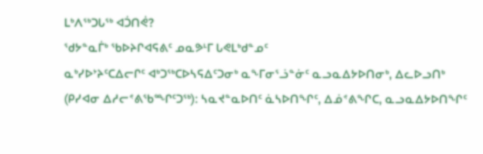ᒪᒃᐱᖅᑐᒐᖅ ᐊᑑᑎᕚ?
ᖁᔭᓐᓇᒦᒃ ᖃᐅᔨᒋᐊᕋᕕᑦ ᓄᓇᕗᒻᒥ ᒐᕙᒪᒃᑯᓐᓄᑦ
ᓇᒃᓯᐅᔾᔨᑦᑕᐃᓕᒋᑦ ᐊᒃᑐᖅᑕᐅᓴᕋᐃᑦᑐᓂᒃ ᓇᖕᒥᓂᕐᓘᓐᓃᑦ ᓇᓗᓇᐃᔭᐅᑎᓂᒃ, ᐃᓚᐅᓗᑎᒃ (ᑭᓯᐊᓂ ᐃᓱᓕᕝᕕᖃᙱᑦᑐᖅ): ᓴᓇᔪᓐᓇᐅᑎᑦ ᓈᓴᐅᑎᖏᑦ, ᐃᓅᕝᕕᖏᑕ, ᓇᓗᓇᐃᔭᐅᑎᖏᑦ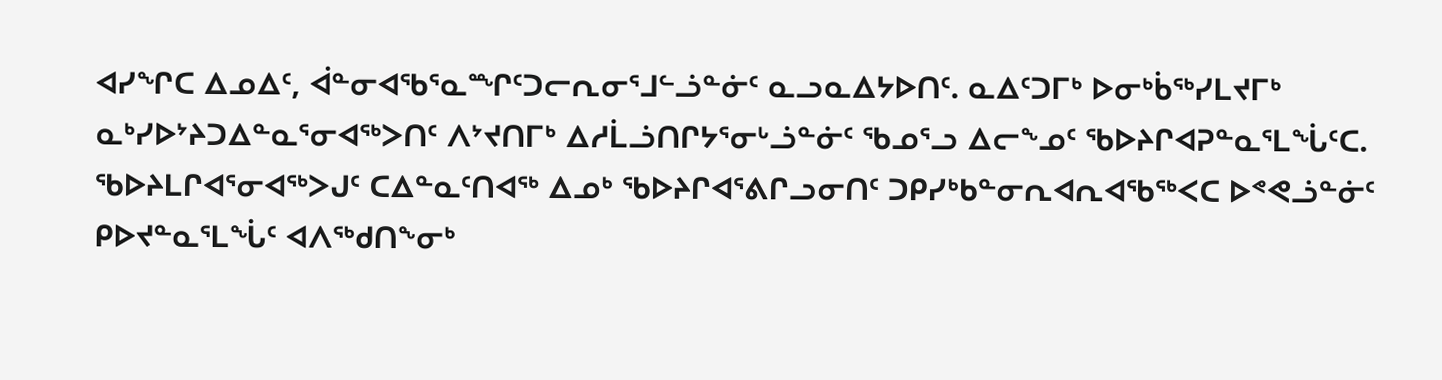ᐊᓯᖏᑕ ᐃᓄᐃᑦ, ᐋᓐᓂᐊᖃᕐᓇᙱᑦᑐᓕᕆᓂᕐᒧᓪᓘᓐᓃᑦ ᓇᓗᓇᐃᔭᐅᑎᑦ. ᓇᐃᑦᑐᒥᒃ ᐅᓂᒃᑳᖅᓯᒪᔪᒥᒃ ᓇᒃᓯᐅᔾᔨᑐᐃᓐᓇᕐᓂᐊᖅᐳᑎᑦ ᐱᔾᔪᑎᒥᒃ ᐃᓱᒫᓘᑎᒋᔭᕐᓂᒡᓘᓐᓃᑦ ᖃᓄᕐᓗ ᐃᓕᖕᓄᑦ ᖃᐅᔨᒋᐊᕈᓐᓇᕐᒪᖔᑦᑕ. ᖃᐅᔨᒪᒋᐊᕐᓂᐊᖅᐳᒍᑦ ᑕᐃᓐᓇᑦᑎᐊᖅ ᐃᓄᒃ ᖃᐅᔨᒋᐊᕐᕕᒋᓗᓂᑎᑦ ᑐᑭᓯᒃᑲᓐᓂᕆᐊᕆᐊᖃᖅᐸᑕ ᐅᕝᕙᓘᓐᓃᑦ ᑭᐅᔪᓐᓇᕐᒪᖔᑦ ᐊᐱᖅᑯᑎᖕᓂᒃ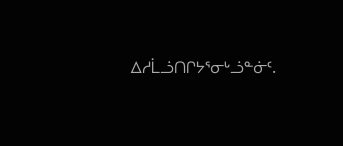ᐃᓱᒫᓘᑎᒋᔭᕐᓂᒡᓘᓐᓃᑦ.